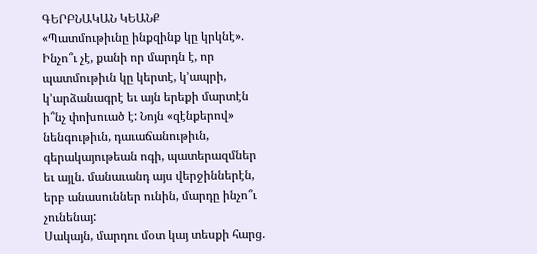ԳԵՐԲՆԱԿԱՆ ԿԵԱՆՔ
«Պատմութիւնը ինքզինք կը կրկնէ». Ինչո՞ւ չէ, քանի որ մարդն է, որ պատմութիւն կը կերտէ, կ՚ապրի, կ՚արձանագրէ եւ այն երեքի մարտէն ի՞նչ փոխուած է: Նոյն «զէնքերով» նենգութիւն, դաւաճանութիւն, գերակայութեան ոգի, պատերազմներ եւ այլն. մանաւանդ այս վերջիններէն, երբ անասուններ ունին, մարդը ինչո՞ւ չունենայ:
Սակայն, մարդու մօտ կայ տեսքի հարց.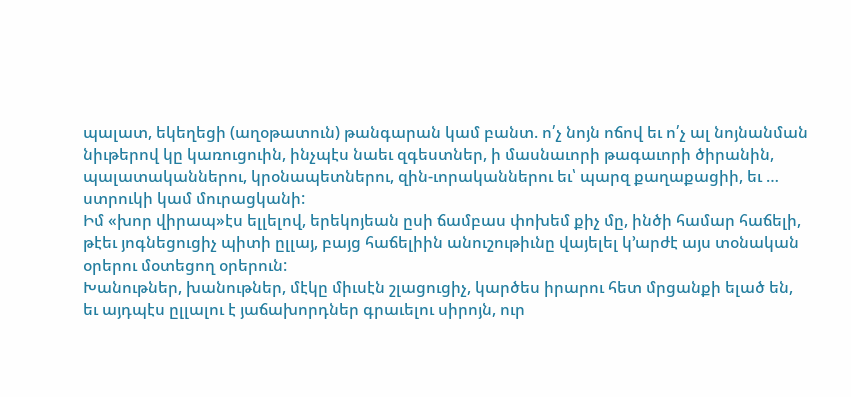պալատ, եկեղեցի (աղօթատուն) թանգարան կամ բանտ. ո՛չ նոյն ոճով եւ ո՛չ ալ նոյնանման նիւթերով կը կառուցուին, ինչպէս նաեւ զգեստներ, ի մասնաւորի թագաւորի ծիրանին, պալատականներու, կրօնապետներու, զին-ւորականներու եւ՝ պարզ քաղաքացիի, եւ … ստրուկի կամ մուրացկանի:
Իմ «խոր վիրապ»էս ելլելով, երեկոյեան ըսի ճամբաս փոխեմ քիչ մը, ինծի համար հաճելի, թէեւ յոգնեցուցիչ պիտի ըլլայ, բայց հաճելիին անուշութիւնը վայելել կ՚արժէ այս տօնական օրերու մօտեցող օրերուն:
Խանութներ, խանութներ, մէկը միւսէն շլացուցիչ, կարծես իրարու հետ մրցանքի ելած են, եւ այդպէս ըլլալու է յաճախորդներ գրաւելու սիրոյն, ուր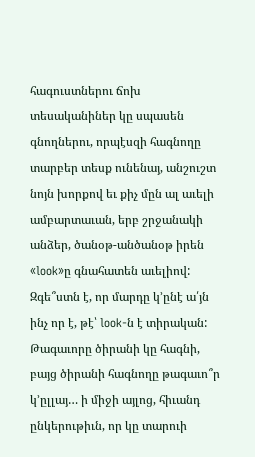հագուստներու ճոխ տեսականիներ կը սպասեն գնողներու, որպէսզի հագնողը տարբեր տեսք ունենայ, անշուշտ նոյն խորքով եւ քիչ մըն ալ աւելի ամբարտաւան, երբ շրջանակի անձեր, ծանօթ-անծանօթ իրեն «look»ը գնահատեն աւելիով:
Զգե՞ստն է, որ մարդը կ՚ընէ ա՛յն ինչ որ է, թէ՝ look-ն է տիրական: Թագաւորը ծիրանի կը հագնի, բայց ծիրանի հագնողը թագաւո՞ր կ՚ըլլայ… ի միջի այլոց, հիւանդ ընկերութիւն, որ կը տարուի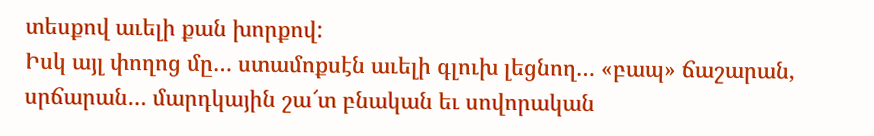տեսքով աւելի քան խորքով:
Իսկ այլ փողոց մը… ստամոքսէն աւելի գլուխ լեցնող… «բապ» ճաշարան, սրճարան… մարդկային շա՜տ բնական եւ սովորական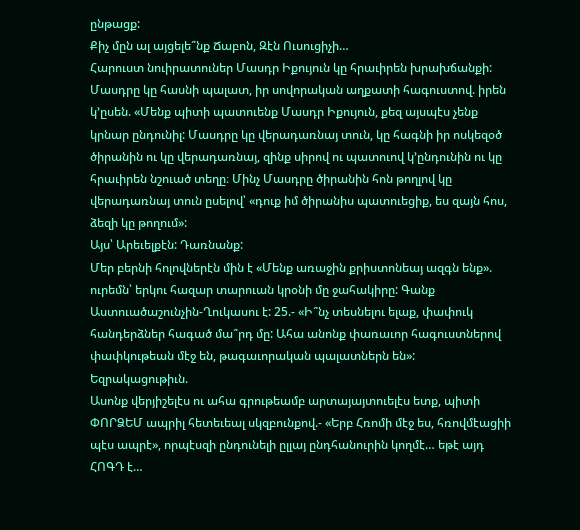ընթացք:
Քիչ մըն ալ այցելե՞նք Ճաբոն, Զէն Ուսուցիչի…
Հարուստ նուիրատուներ Մասդր Իքույուն կը հրաւիրեն խրախճանքի: Մասդրը կը հասնի պալատ, իր սովորական աղքատի հագուստով. իրեն կ՚ըսեն. «Մենք պիտի պատուենք Մասդր Իքույուն, քեզ այսպէս չենք կրնար ընդունիլ: Մասդրը կը վերադառնայ տուն, կը հագնի իր ոսկեզօծ ծիրանին ու կը վերադառնայ, զինք սիրով ու պատուով կ՚ընդունին ու կը հրաւիրեն նշուած տեղը։ Մինչ Մասդրը ծիրանին հոն թողլով կը վերադառնայ տուն ըսելով՝ «դուք իմ ծիրանիս պատուեցիք, ես զայն հոս, ձեզի կը թողում»:
Այս՝ Արեւելքէն: Դառնանք:
Մեր բերնի հոլովներէն մին է «Մենք առաջին քրիստոնեայ ազգն ենք». ուրեմն՝ երկու հազար տարուան կրօնի մը ջահակիրը: Գանք Աստուածաշունչին-Ղուկասու է: 25.- «Ի՞նչ տեսնելու ելաք, փափուկ հանդերձներ հագած մա՞րդ մը: Ահա անոնք փառաւոր հագուստներով փափկութեան մէջ են, թագաւորական պալատներն են»:
Եզրակացութիւն.
Ասոնք վերյիշելէս ու ահա գրութեամբ արտայայտուելէս ետք, պիտի ՓՈՐՁԵՄ ապրիլ հետեւեալ սկզբունքով.- «Երբ Հռոմի մէջ ես, հռովմէացիի պէս ապրէ», որպէսզի ընդունելի ըլլայ ընդհանուրին կողմէ… եթէ այդ ՀՈԳԴ է…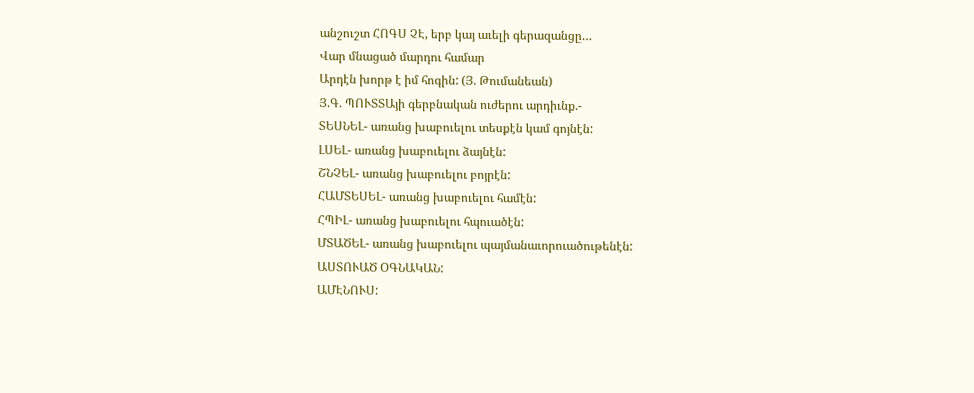անշուշտ ՀՈԳՍ ՉԷ, երբ կայ աւելի գերազանցը…
Վար մնացած մարդու համար
Արդէն խորթ է իմ հոգին: (Յ. Թումանեան)
Յ.Գ. ՊՈՒՏՏԱյի գերբնական ուժերու արդիւնք.-
ՏԵՍՆԵԼ- առանց խաբուելու տեսքէն կամ գոյնէն:
ԼՍԵԼ- առանց խաբուելու ձայնէն:
ՇՆՉԵԼ- առանց խաբուելու բոյրէն:
ՀԱՄՏԵՍԵԼ- առանց խաբուելու համէն:
ՀՊԻԼ- առանց խաբուելու հպուածէն:
ՄՏԱԾԵԼ- առանց խաբուելու պայմանաւորուածութենէն:
ԱՍՏՈՒԱԾ ՕԳՆԱԿԱՆ:
ԱՄԷՆՈՒՍ: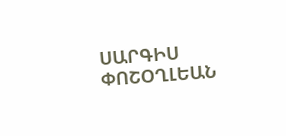ՍԱՐԳԻՍ ՓՈՇՕՂԼԵԱՆ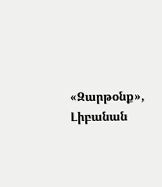«Զարթօնք», Լիբանան